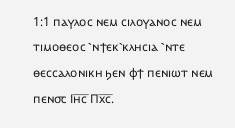1:1 ⲡⲁⲩⲗⲟⲥ ⲛⲉⲙ ⲥⲓⲗⲟⲩⲁⲛⲟⲥ ⲛⲉⲙ ⲧⲓⲙⲟⲑⲉⲟⲥ ⳿ⲛϯⲉⲕ⳿ⲕⲗⲏⲥⲓⲁ ⳿ⲛⲧⲉ ⲑⲉⲥⲥⲁⲗⲟⲛⲓⲕⲏ ϧⲉⲛ ⲫϯ ⲡⲉⲛⲓⲱⲧ ⲛⲉⲙ ⲡⲉⲛ⳪ Ⲓⲏ̅ⲥ̅ Ⲡⲭ̅ⲥ̅.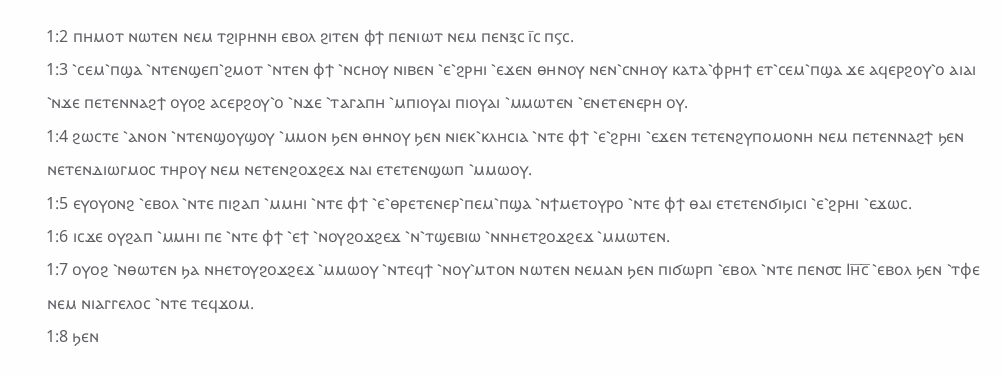1:2 ⲡⲏⲙⲟⲧ ⲛⲱⲧⲉⲛ ⲛⲉⲙ ⲧϩⲓⲣⲏⲛⲏ ⲉⲃⲟⲗ ϩⲓⲧⲉⲛ ⲫϯ ⲡⲉⲛⲓⲱⲧ ⲛⲉⲙ ⲡⲉⲛⲝⲥ ⲓ̅ⲥ ⲡⲋⲥ.
1:3 ⳿ⲥⲉⲙ⳿ⲡϣⲁ ⳿ⲛⲧⲉⲛϣⲉⲡ⳿ϩⲙⲟⲧ ⳿ⲛⲧⲉⲛ ⲫϯ ⳿ⲛⲥⲏⲟⲩ ⲛⲓⲃⲉⲛ ⳿ⲉ⳿ϩⲣⲏⲓ ⳿ⲉϫⲉⲛ ⲑⲏⲛⲟⲩ ⲛⲉⲛ⳿ⲥⲛⲏⲟⲩ ⲕⲁⲧⲁ⳿ⲫⲣⲏϯ ⲉⲧ⳿ⲥⲉⲙ⳿ⲡϣⲁ ϫⲉ ⲁϥⲉⲣϩⲟⲩ⳿ⲟ ⲁⲓⲁⲓ ⳿ⲛϫⲉ ⲡⲉⲧⲉⲛⲛⲁϩϯ ⲟⲩⲟϩ ⲁⲥⲉⲣϩⲟⲩ⳿ⲟ ⳿ⲛϫⲉ ⳿ⲧⲁⲅⲁⲡⲏ ⳿ⲙⲡⲓⲟⲩⲁⲓ ⲡⲓⲟⲩⲁⲓ ⳿ⲙⲙⲱⲧⲉⲛ ⳿ⲉⲛⲉⲧⲉⲛⲉⲣⲏ ⲟⲩ.
1:4 ϩⲱⲥⲧⲉ ⳿ⲁⲛⲟⲛ ⳿ⲛⲧⲉⲛϣⲟⲩϣⲟⲩ ⳿ⲙⲙⲟⲛ ϧⲉⲛ ⲑⲏⲛⲟⲩ ϧⲉⲛ ⲛⲓⲉⲕ⳿ⲕⲗⲏⲥⲓⲁ ⳿ⲛⲧⲉ ⲫϯ ⳿ⲉ⳿ϩⲣⲏⲓ ⳿ⲉϫⲉⲛ ⲧⲉⲧⲉⲛϩⲩⲡⲟⲙⲟⲛⲏ ⲛⲉⲙ ⲡⲉⲧⲉⲛⲛⲁϩϯ ϧⲉⲛ ⲛⲉⲧⲉⲛⲇⲓⲱⲅⲙⲟⲥ ⲧⲏⲣⲟⲩ ⲛⲉⲙ ⲛⲉⲧⲉⲛϩⲟϫϩⲉϫ ⲛⲁⲓ ⲉⲧⲉⲧⲉⲛϣⲱⲡ ⳿ⲙⲙⲱⲟⲩ.
1:5 ⲉⲩⲟⲩⲟⲛϩ ⳿ⲉⲃⲟⲗ ⳿ⲛⲧⲉ ⲡⲓϩⲁⲡ ⳿ⲙⲙⲏⲓ ⳿ⲛⲧⲉ ⲫϯ ⳿ⲉ⳿ⲑⲣⲉⲧⲉⲛⲉⲣ⳿ⲡⲉⲙ⳿ⲡϣⲁ ⳿ⲛϯⲙⲉⲧⲟⲩⲣⲟ ⳿ⲛⲧⲉ ⲫϯ ⲑⲁⲓ ⲉⲧⲉⲧⲉⲛϭⲓϧⲓⲥⲓ ⳿ⲉ⳿ϩⲣⲏⲓ ⳿ⲉϫⲱⲥ.
1:6 ⲓⲥϫⲉ ⲟⲩϩⲁⲡ ⳿ⲙⲙⲏⲓ ⲡⲉ ⳿ⲛⲧⲉ ⲫϯ ⳿ⲉϯ ⳿ⲛⲟⲩϩⲟϫϩⲉϫ ⳿ⲛ⳿ⲧϣⲉⲃⲓⲱ ⳿ⲛⲛⲏⲉⲧϩⲟϫϩⲉϫ ⳿ⲙⲙⲱⲧⲉⲛ.
1:7 ⲟⲩⲟϩ ⳿ⲛⲑⲱⲧⲉⲛ ϧⲁ ⲛⲏⲉⲧⲟⲩϩⲟϫϩⲉϫ ⳿ⲙⲙⲱⲟⲩ ⳿ⲛⲧⲉϥϯ ⳿ⲛⲟⲩ⳿ⲙⲧⲟⲛ ⲛⲱⲧⲉⲛ ⲛⲉⲙⲁⲛ ϧⲉⲛ ⲡⲓϭⲱⲣⲡ ⳿ⲉⲃⲟⲗ ⳿ⲛⲧⲉ ⲡⲉⲛ⳪ Ⲓⲏ̅ⲥ̅ ⳿ⲉⲃⲟⲗ ϧⲉⲛ ⳿ⲧⲫⲉ ⲛⲉⲙ ⲛⲓⲁⲅⲅⲉⲗⲟⲥ ⳿ⲛⲧⲉ ⲧⲉϥϫⲟⲙ.
1:8 ϧⲉⲛ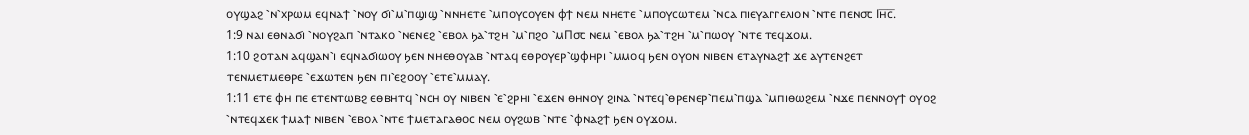ⲟⲩϣⲁϩ ⳿ⲛ⳿ⲭⲣⲱⲙ ⲉϥⲛⲁϯ ⳿ⲛⲟⲩ ϭⲓ⳿ⲙ⳿ⲡϣⲓϣ ⳿ⲛⲛⲏⲉⲧⲉ ⳿ⲙⲡⲟⲩⲥⲟⲩⲉⲛ ⲫϯ ⲛⲉⲙ ⲛⲏⲉⲧⲉ ⳿ⲙⲡⲟⲩⲥⲱⲧⲉⲙ ⳿ⲛⲥⲁ ⲡⲓⲉⲩⲁⲅⲅⲉⲗⲓⲟⲛ ⳿ⲛⲧⲉ ⲡⲉⲛ⳪ Ⲓⲏ̅ⲥ̅.
1:9 ⲛⲁⲓ ⲉⲑⲛⲁϭⲓ ⳿ⲛⲟⲩϩⲁⲡ ⳿ⲛⲧⲁⲕⲟ ⳿ⲛⲉⲛⲉϩ ⳿ⲉⲃⲟⲗ ϧⲁ⳿ⲧϩⲏ ⳿ⲙ⳿ⲡϩⲟ ⳿ⲙⲠ⳪ ⲛⲉⲙ ⳿ⲉⲃⲟⲗ ϧⲁ⳿ⲧϩⲏ ⳿ⲙ⳿ⲡⲱⲟⲩ ⳿ⲛⲧⲉ ⲧⲉϥϫⲟⲙ.
1:10 ϩⲟⲧⲁⲛ ⲁϥϣⲁⲛ⳿ⲓ ⲉϥⲛⲁϭⲓⲱⲟⲩ ϧⲉⲛ ⲛⲏⲉⲑⲟⲩⲁⲃ ⳿ⲛⲧⲁϥ ⲉⲑⲣⲟⲩⲉⲣ⳿ϣⲫⲏⲣⲓ ⳿ⲙⲙⲟϥ ϧⲉⲛ ⲟⲩⲟⲛ ⲛⲓⲃⲉⲛ ⲉⲧⲁⲩⲛⲁϩϯ ϫⲉ ⲁⲩⲧⲉⲛϩⲉⲧ ⲧⲉⲛⲙⲉⲧⲙⲉⲑⲣⲉ ⳿ⲉϫⲱⲧⲉⲛ ϧⲉⲛ ⲡⲓ⳿ⲉϩⲟⲟⲩ ⳿ⲉⲧⲉ⳿ⲙⲙⲁⲩ.
1:11 ⲉⲧⲉ ⲫⲏ ⲡⲉ ⲉⲧⲉⲛⲧⲱⲃϩ ⲉⲑⲃⲏⲧϥ ⳿ⲛⲥⲏ ⲟⲩ ⲛⲓⲃⲉⲛ ⳿ⲉ⳿ϩⲣⲏⲓ ⳿ⲉϫⲉⲛ ⲑⲏⲛⲟⲩ ϩⲓⲛⲁ ⳿ⲛⲧⲉϥ⳿ⲑⲣⲉⲛⲉⲣ⳿ⲡⲉⲙ⳿ⲡϣⲁ ⳿ⲙⲡⲓⲑⲱϩⲉⲙ ⳿ⲛϫⲉ ⲡⲉⲛⲛⲟⲩϯ ⲟⲩⲟϩ ⳿ⲛⲧⲉϥϫⲉⲕ ϯⲙⲁϯ ⲛⲓⲃⲉⲛ ⳿ⲉⲃⲟⲗ ⳿ⲛⲧⲉ ϯⲙⲉⲧⲁⲅⲁⲑⲟⲥ ⲛⲉⲙ ⲟⲩϩⲱⲃ ⳿ⲛⲧⲉ ⳿ⲫⲛⲁϩϯ ϧⲉⲛ ⲟⲩϫⲟⲙ.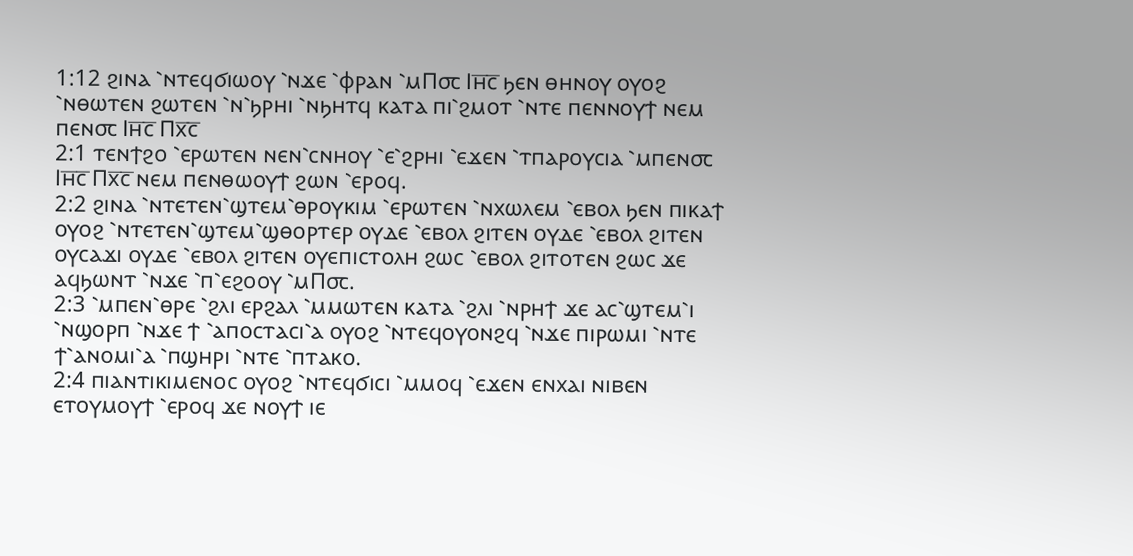1:12 ϩⲓⲛⲁ ⳿ⲛⲧⲉϥϭⲓⲱⲟⲩ ⳿ⲛϫⲉ ⳿ⲫⲣⲁⲛ ⳿ⲙⲠ⳪ Ⲓⲏ̅ⲥ̅ ϧⲉⲛ ⲑⲏⲛⲟⲩ ⲟⲩⲟϩ ⳿ⲛⲑⲱⲧⲉⲛ ϩⲱⲧⲉⲛ ⳿ⲛ⳿ϧⲣⲏⲓ ⳿ⲛϧⲏⲧϥ ⲕⲁⲧⲁ ⲡⲓ⳿ϩⲙⲟⲧ ⳿ⲛⲧⲉ ⲡⲉⲛⲛⲟⲩϯ ⲛⲉⲙ ⲡⲉⲛ⳪ Ⲓⲏ̅ⲥ̅ Ⲡⲭ̅ⲥ̅
2:1 ⲧⲉⲛϯϩⲟ ⳿ⲉⲣⲱⲧⲉⲛ ⲛⲉⲛ⳿ⲥⲛⲏⲟⲩ ⳿ⲉ⳿ϩⲣⲏⲓ ⳿ⲉϫⲉⲛ ⳿ⲧⲡⲁⲣⲟⲩⲥⲓⲁ ⳿ⲙⲡⲉⲛ⳪ Ⲓⲏ̅ⲥ̅ Ⲡⲭ̅ⲥ̅ ⲛⲉⲙ ⲡⲉⲛⲑⲱⲟⲩϯ ϩⲱⲛ ⳿ⲉⲣⲟϥ.
2:2 ϩⲓⲛⲁ ⳿ⲛⲧⲉⲧⲉⲛ⳿ϣⲧⲉⲙ⳿ⲑⲣⲟⲩⲕⲓⲙ ⳿ⲉⲣⲱⲧⲉⲛ ⳿ⲛⲭⲱⲗⲉⲙ ⳿ⲉⲃⲟⲗ ϧⲉⲛ ⲡⲓⲕⲁϯ ⲟⲩⲟϩ ⳿ⲛⲧⲉⲧⲉⲛ⳿ϣⲧⲉⲙ⳿ϣⲑⲟⲣⲧⲉⲣ ⲟⲩⲇⲉ ⳿ⲉⲃⲟⲗ ϩⲓⲧⲉⲛ ⲟⲩⲇⲉ ⳿ⲉⲃⲟⲗ ϩⲓⲧⲉⲛ ⲟⲩⲥⲁϫⲓ ⲟⲩⲇⲉ ⳿ⲉⲃⲟⲗ ϩⲓⲧⲉⲛ ⲟⲩⲉⲡⲓⲥⲧⲟⲗⲏ ϩⲱⲥ ⳿ⲉⲃⲟⲗ ϩⲓⲧⲟⲧⲉⲛ ϩⲱⲥ ϫⲉ ⲁϥϧⲱⲛⲧ ⳿ⲛϫⲉ ⳿ⲡ⳿ⲉϩⲟⲟⲩ ⳿ⲙⲠ⳪.
2:3 ⳿ⲙⲡⲉⲛ⳿ⲑⲣⲉ ⳿ϩⲗⲓ ⲉⲣϩⲁⲗ ⳿ⲙⲙⲱⲧⲉⲛ ⲕⲁⲧⲁ ⳿ϩⲗⲓ ⳿ⲛⲣⲏϯ ϫⲉ ⲁⲥ⳿ϣⲧⲉⲙ⳿ⲓ ⳿ⲛϣⲟⲣⲡ ⳿ⲛϫⲉ ϯ ⳿ⲁⲡⲟⲥⲧⲁⲥⲓ⳿ⲁ ⲟⲩⲟϩ ⳿ⲛⲧⲉϥⲟⲩⲟⲛϩϥ ⳿ⲛϫⲉ ⲡⲓⲣⲱⲙⲓ ⳿ⲛⲧⲉ ϯ⳿ⲁⲛⲟⲙⲓ⳿ⲁ ⳿ⲡϣⲏⲣⲓ ⳿ⲛⲧⲉ ⳿ⲡⲧⲁⲕⲟ.
2:4 ⲡⲓⲁⲛⲧⲓⲕⲓⲙⲉⲛⲟⲥ ⲟⲩⲟϩ ⳿ⲛⲧⲉϥϭⲓⲥⲓ ⳿ⲙⲙⲟϥ ⳿ⲉϫⲉⲛ ⲉⲛⲭⲁⲓ ⲛⲓⲃⲉⲛ ⲉⲧⲟⲩⲙⲟⲩϯ ⳿ⲉⲣⲟϥ ϫⲉ ⲛⲟⲩϯ ⲓⲉ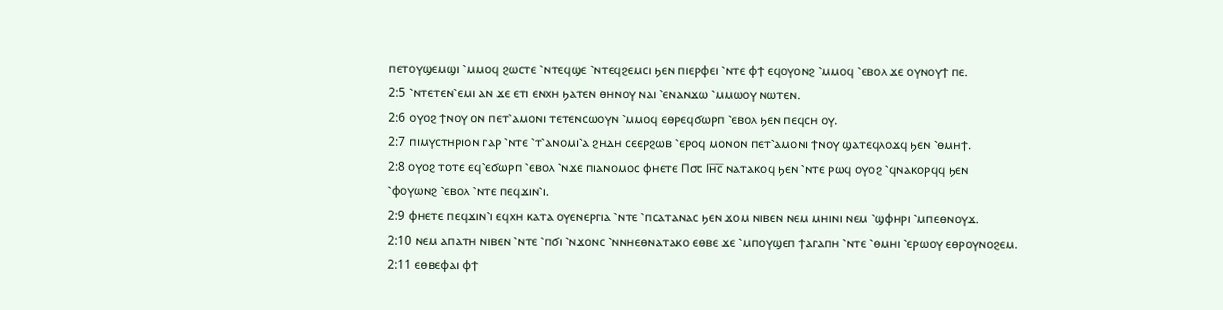ⲡⲉⲧⲟⲩϣⲉⲙϣⲓ ⳿ⲙⲙⲟϥ ϩⲱⲥⲧⲉ ⳿ⲛⲧⲉϥϣⲉ ⳿ⲛⲧⲉϥϩⲉⲙⲥⲓ ϧⲉⲛ ⲡⲓⲉⲣⲫⲉⲓ ⳿ⲛⲧⲉ ⲫϯ ⲉϥⲟⲩⲟⲛϩ ⳿ⲙⲙⲟϥ ⳿ⲉⲃⲟⲗ ϫⲉ ⲟⲩⲛⲟⲩϯ ⲡⲉ.
2:5 ⳿ⲛⲧⲉⲧⲉⲛ⳿ⲉⲙⲓ ⲁⲛ ϫⲉ ⲉⲧⲓ ⲉⲛⲭⲏ ϧⲁⲧⲉⲛ ⲑⲏⲛⲟⲩ ⲛⲁⲓ ⳿ⲉⲛⲁⲛϫⲱ ⳿ⲙⲙⲱⲟⲩ ⲛⲱⲧⲉⲛ.
2:6 ⲟⲩⲟϩ ϯⲛⲟⲩ ⲟⲛ ⲡⲉⲧ⳿ⲁⲙⲟⲛⲓ ⲧⲉⲧⲉⲛⲥⲱⲟⲩⲛ ⳿ⲙⲙⲟϥ ⲉⲑⲣⲉϥϭⲱⲣⲡ ⳿ⲉⲃⲟⲗ ϧⲉⲛ ⲡⲉϥⲥⲏ ⲟⲩ.
2:7 ⲡⲓⲙⲩⲥⲧⲏⲣⲓⲟⲛ ⲅⲁⲣ ⳿ⲛⲧⲉ ⳿ⲧ⳿ⲁⲛⲟⲙⲓ⳿ⲁ ϩⲏⲇⲏ ⲥⲉⲉⲣϩⲱⲃ ⳿ⲉⲣⲟϥ ⲙⲟⲛⲟⲛ ⲡⲉⲧ⳿ⲁⲙⲟⲛⲓ ϯⲛⲟⲩ ϣⲁⲧⲉϥⲗⲟϫϥ ϧⲉⲛ ⳿ⲑⲙⲏϯ.
2:8 ⲟⲩⲟϩ ⲧⲟⲧⲉ ⲉϥ⳿ⲉϭⲱⲣⲡ ⳿ⲉⲃⲟⲗ ⳿ⲛϫⲉ ⲡⲓⲁⲛⲟⲙⲟⲥ ⲫⲏⲉⲧⲉ Ⲡ⳪ Ⲓⲏ̅ⲥ̅ ⲛⲁⲧⲁⲕⲟϥ ϧⲉⲛ ⳿ⲛⲧⲉ ⲣⲱϥ ⲟⲩⲟϩ ⳿ϥⲛⲁⲕⲟⲣϥϥ ϧⲉⲛ ⳿ⲫⲟⲩⲱⲛϩ ⳿ⲉⲃⲟⲗ ⳿ⲛⲧⲉ ⲡⲉϥϫⲓⲛ⳿ⲓ.
2:9 ⲫⲏⲉⲧⲉ ⲡⲉϥϫⲓⲛ⳿ⲓ ⲉϥⲭⲏ ⲕⲁⲧⲁ ⲟⲩⲉⲛⲉⲣⲅⲓⲁ ⳿ⲛⲧⲉ ⳿ⲡⲥⲁⲧⲁⲛⲁⲥ ϧⲉⲛ ϫⲟⲙ ⲛⲓⲃⲉⲛ ⲛⲉⲙ ⲙⲏⲓⲛⲓ ⲛⲉⲙ ⳿ϣⲫⲏⲣⲓ ⳿ⲙⲡⲉⲑⲛⲟⲩϫ.
2:10 ⲛⲉⲙ ⲁⲡⲁⲧⲏ ⲛⲓⲃⲉⲛ ⳿ⲛⲧⲉ ⳿ⲡϭⲓ ⳿ⲛϫⲟⲛⲥ ⳿ⲛⲛⲏⲉⲑⲛⲁⲧⲁⲕⲟ ⲉⲑⲃⲉ ϫⲉ ⳿ⲙⲡⲟⲩϣⲉⲡ ϯⲁⲅⲁⲡⲏ ⳿ⲛⲧⲉ ⳿ⲑⲙⲏⲓ ⳿ⲉⲣⲱⲟⲩ ⲉⲑⲣⲟⲩⲛⲟϩⲉⲙ.
2:11 ⲉⲑⲃⲉⲫⲁⲓ ⲫϯ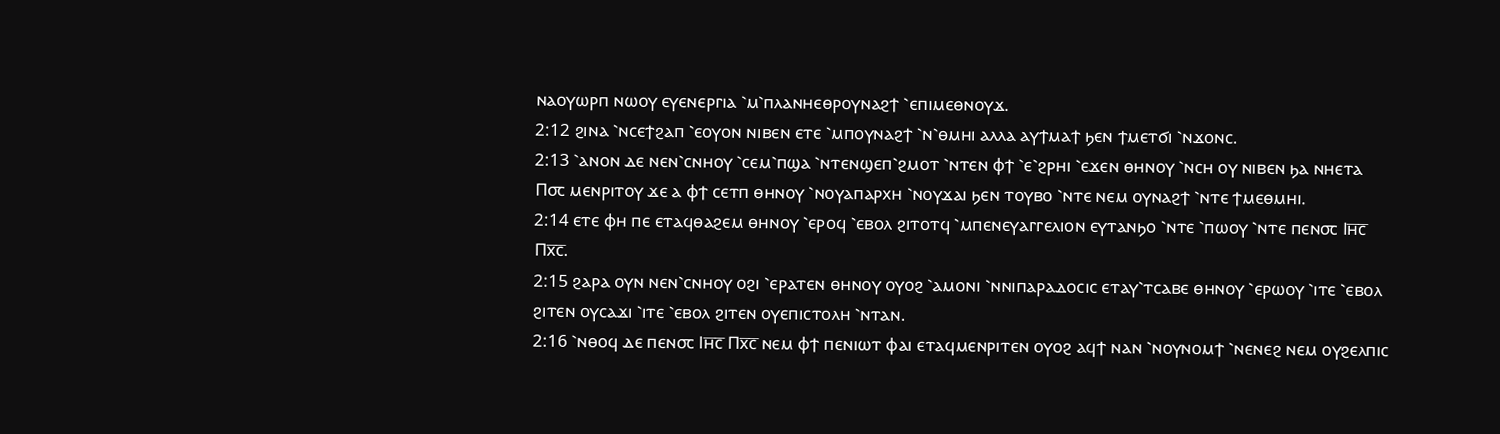ⲛⲁⲟⲩⲱⲣⲡ ⲛⲱⲟⲩ ⲉⲩⲉⲛⲉⲣⲅⲓⲁ ⳿ⲙ⳿ⲡⲗⲁⲛⲏⲉⲑⲣⲟⲩⲛⲁϩϯ ⳿ⲉⲡⲓⲙⲉⲑⲛⲟⲩϫ.
2:12 ϩⲓⲛⲁ ⳿ⲛⲥⲉϯϩⲁⲡ ⳿ⲉⲟⲩⲟⲛ ⲛⲓⲃⲉⲛ ⲉⲧⲉ ⳿ⲙⲡⲟⲩⲛⲁϩϯ ⳿ⲛ⳿ⲑⲙⲏⲓ ⲁⲗⲗⲁ ⲁⲩϯⲙⲁϯ ϧⲉⲛ ϯⲙⲉⲧϭⲓ ⳿ⲛϫⲟⲛⲥ.
2:13 ⳿ⲁⲛⲟⲛ ⲇⲉ ⲛⲉⲛ⳿ⲥⲛⲏⲟⲩ ⳿ⲥⲉⲙ⳿ⲡϣⲁ ⳿ⲛⲧⲉⲛϣⲉⲡ⳿ϩⲙⲟⲧ ⳿ⲛⲧⲉⲛ ⲫϯ ⳿ⲉ⳿ϩⲣⲏⲓ ⳿ⲉϫⲉⲛ ⲑⲏⲛⲟⲩ ⳿ⲛⲥⲏ ⲟⲩ ⲛⲓⲃⲉⲛ ϧⲁ ⲛⲏⲉⲧⲁ Ⲡ⳪ ⲙⲉⲛⲣⲓⲧⲟⲩ ϫⲉ ⲁ ⲫϯ ⲥⲉⲧⲡ ⲑⲏⲛⲟⲩ ⳿ⲛⲟⲩⲁⲡⲁⲣⲭⲏ ⳿ⲛⲟⲩϫⲁⲓ ϧⲉⲛ ⲧⲟⲩⲃⲟ ⳿ⲛⲧⲉ ⲛⲉⲙ ⲟⲩⲛⲁϩϯ ⳿ⲛⲧⲉ ϯⲙⲉⲑⲙⲏⲓ.
2:14 ⲉⲧⲉ ⲫⲏ ⲡⲉ ⲉⲧⲁϥⲑⲁϩⲉⲙ ⲑⲏⲛⲟⲩ ⳿ⲉⲣⲟϥ ⳿ⲉⲃⲟⲗ ϩⲓⲧⲟⲧϥ ⳿ⲙⲡⲉⲛⲉⲩⲁⲅⲅⲉⲗⲓⲟⲛ ⲉⲩⲧⲁⲛϧⲟ ⳿ⲛⲧⲉ ⳿ⲡⲱⲟⲩ ⳿ⲛⲧⲉ ⲡⲉⲛ⳪ Ⲓⲏ̅ⲥ̅ Ⲡⲭ̅ⲥ̅.
2:15 ϩⲁⲣⲁ ⲟⲩⲛ ⲛⲉⲛ⳿ⲥⲛⲏⲟⲩ ⲟϩⲓ ⳿ⲉⲣⲁⲧⲉⲛ ⲑⲏⲛⲟⲩ ⲟⲩⲟϩ ⳿ⲁⲙⲟⲛⲓ ⳿ⲛⲛⲓⲡⲁⲣⲁⲇⲟⲥⲓⲥ ⲉⲧⲁⲩ⳿ⲧⲥⲁⲃⲉ ⲑⲏⲛⲟⲩ ⳿ⲉⲣⲱⲟⲩ ⳿ⲓⲧⲉ ⳿ⲉⲃⲟⲗ ϩⲓⲧⲉⲛ ⲟⲩⲥⲁϫⲓ ⳿ⲓⲧⲉ ⳿ⲉⲃⲟⲗ ϩⲓⲧⲉⲛ ⲟⲩⲉⲡⲓⲥⲧⲟⲗⲏ ⳿ⲛⲧⲁⲛ.
2:16 ⳿ⲛⲑⲟϥ ⲇⲉ ⲡⲉⲛ⳪ Ⲓⲏ̅ⲥ̅ Ⲡⲭ̅ⲥ̅ ⲛⲉⲙ ⲫϯ ⲡⲉⲛⲓⲱⲧ ⲫⲁⲓ ⲉⲧⲁϥⲙⲉⲛⲣⲓⲧⲉⲛ ⲟⲩⲟϩ ⲁϥϯ ⲛⲁⲛ ⳿ⲛⲟⲩⲛⲟⲙϯ ⳿ⲛⲉⲛⲉϩ ⲛⲉⲙ ⲟⲩϩⲉⲗⲡⲓⲥ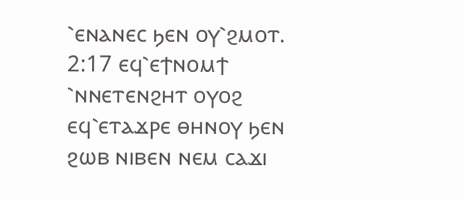⳿ⲉⲛⲁⲛⲉⲥ ϧⲉⲛ ⲟⲩ⳿ϩⲙⲟⲧ.
2:17 ⲉϥ⳿ⲉϯⲛⲟⲙϯ ⳿ⲛⲛⲉⲧⲉⲛϩⲏⲧ ⲟⲩⲟϩ ⲉϥ⳿ⲉⲧⲁϫⲣⲉ ⲑⲏⲛⲟⲩ ϧⲉⲛ ϩⲱⲃ ⲛⲓⲃⲉⲛ ⲛⲉⲙ ⲥⲁϫⲓ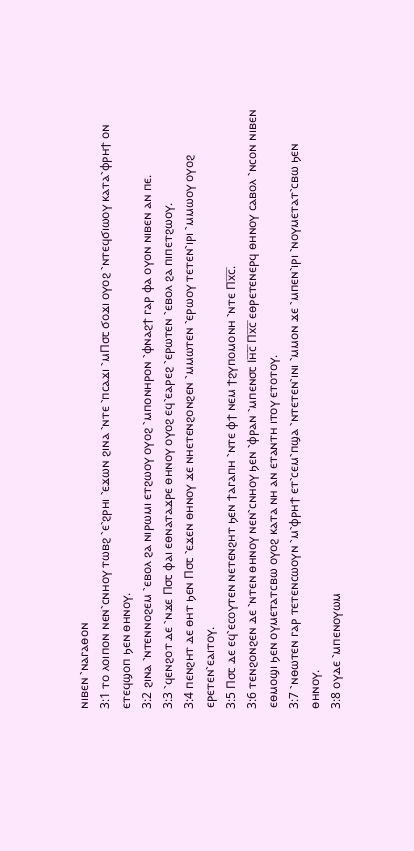ⲛⲓⲃⲉⲛ ⳿ⲛⲁⲅⲁⲑⲟⲛ
3:1 ⲧⲟ ⲗⲟⲓⲡⲟⲛ ⲛⲉⲛ⳿ⲥⲛⲏⲟⲩ ⲧⲱⲃϩ ⳿ⲉ⳿ϩⲣⲏⲓ ⳿ⲉϫⲱⲛ ϩⲓⲛⲁ ⳿ⲛⲧⲉ ⳿ⲡⲥⲁϫⲓ ⳿ⲙⲠ⳪ ϭⲟϫⲓ ⲟⲩⲟϩ ⳿ⲛⲧⲉϥϭⲓⲱⲟⲩ ⲕⲁⲧⲁ⳿ⲫⲣⲏϯ ⲟⲛ ⲉⲧⲉϥϣⲟⲡ ϧⲉⲛ ⲑⲏⲛⲟⲩ.
3:2 ϩⲓⲛⲁ ⳿ⲛⲧⲉⲛⲛⲟϩⲉⲙ ⳿ⲉⲃⲟⲗ ϩⲁ ⲛⲓⲣⲱⲙⲓ ⲉⲧϩⲱⲟⲩ ⲟⲩⲟϩ ⳿ⲙⲡⲟⲛⲏⲣⲟⲛ ⳿ⲫⲛⲁϩϯ ⲅⲁⲣ ⲫⲁ ⲟⲩⲟⲛ ⲛⲓⲃⲉⲛ ⲁⲛ ⲡⲉ.
3:3 ⳿ϥⲉⲛϩⲟⲧ ⲇⲉ ⳿ⲛϫⲉ Ⲡ⳪ ⲫⲁⲓ ⲉⲑⲛⲁⲧⲁϫⲣⲉ ⲑⲏⲛⲟⲩ ⲟⲩⲟϩ ⲉϥ⳿ⲉⲁⲣⲉϩ ⳿ⲉⲣⲱⲧⲉⲛ ⳿ⲉⲃⲟⲗ ϩⲁ ⲡⲓⲡⲉⲧϩⲱⲟⲩ.
3:4 ⲡⲉⲛϩⲏⲧ ⲇⲉ ⲑⲏⲧ ϧⲉⲛ Ⲡ⳪ ⳿ⲉϫⲉⲛ ⲑⲏⲛⲟⲩ ϫⲉ ⲛⲏⲉⲧⲉⲛϩⲟⲛϩⲉⲛ ⳿ⲙⲙⲱⲧⲉⲛ ⳿ⲉⲣⲱⲟⲩ ⲧⲉⲧⲉⲛ⳿ⲓⲣⲓ ⳿ⲙⲙⲱⲟⲩ ⲟⲩⲟϩ ⲉⲣⲉⲧⲉⲛ⳿ⲉⲁⲓⲧⲟⲩ.
3:5 Ⲡ⳪ ⲇⲉ ⲉϥ⳿ⲉⲥⲟⲩⲧⲉⲛ ⲛⲉⲧⲉⲛϩⲏⲧ ϧⲉⲛ ϯⲁⲅⲁⲡⲏ ⳿ⲛⲧⲉ ⲫϯ ⲛⲉⲙ ϯϩⲩⲡⲟⲙⲟⲛⲏ ⳿ⲛⲧⲉ Ⲡⲭ̅ⲥ̅.
3:6 ⲧⲉⲛϩⲟⲛϩⲉⲛ ⲇⲉ ⳿ⲛⲧⲉⲛ ⲑⲏⲛⲟⲩ ⲛⲉⲛ⳿ⲥⲛⲏⲟⲩ ϧⲉⲛ ⳿ⲫⲣⲁⲛ ⳿ⲙⲡⲉⲛ⳪ Ⲓⲏ̅ⲥ̅ Ⲡⲭ̅ⲥ̅ ⲉⲑⲣⲉⲧⲉⲛⲉⲣϥ ⲑⲏⲛⲟⲩ ⲥⲁⲃⲟⲗ ⳿ⲛⲥⲟⲛ ⲛⲓⲃⲉⲛ ⲉⲑⲙⲟϣⲓ ϧⲉⲛ ⲟⲩⲙⲉⲧⲁⲧⲥⲃⲱ ⲟⲩⲟϩ ⲕⲁⲧⲁ ⲛⲏ ⲁⲛ ⲉⲧⲁⲛⲧⲏ ⲓⲧⲟⲩ ⲉⲧⲟⲧⲟⲩ.
3:7 ⳿ⲛⲑⲱⲧⲉⲛ ⲅⲁⲣ ⲧⲉⲧⲉⲛⲥⲱⲟⲩⲛ ⳿ⲙ⳿ⲫⲣⲏϯ ⲉⲧ⳿ⲥⲉⲙ⳿ⲡϣⲁ ⳿ⲛⲧⲉⲧⲉⲛ⳿ⲓⲛⲓ ⳿ⲙⲙⲟⲛ ϫⲉ ⳿ⲙⲡⲉⲛ⳿ⲓⲣⲓ ⳿ⲛⲟⲩⲙⲉⲧⲁⲧ⳿ⲥⲃⲱ ϧⲉⲛ ⲑⲏⲛⲟⲩ.
3:8 ⲟⲩⲇⲉ ⳿ⲙⲡⲉⲛⲟⲩⲱⲙ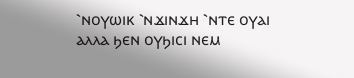⳿ⲛⲟⲩⲱⲓⲕ ⳿ⲛϫⲓⲛϫⲏ ⳿ⲛⲧⲉ ⲟⲩⲁⲓ ⲁⲗⲗⲁ ϧⲉⲛ ⲟⲩϧⲓⲥⲓ ⲛⲉⲙ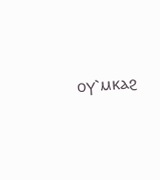ⲟⲩ⳿ⲙⲕⲁϩ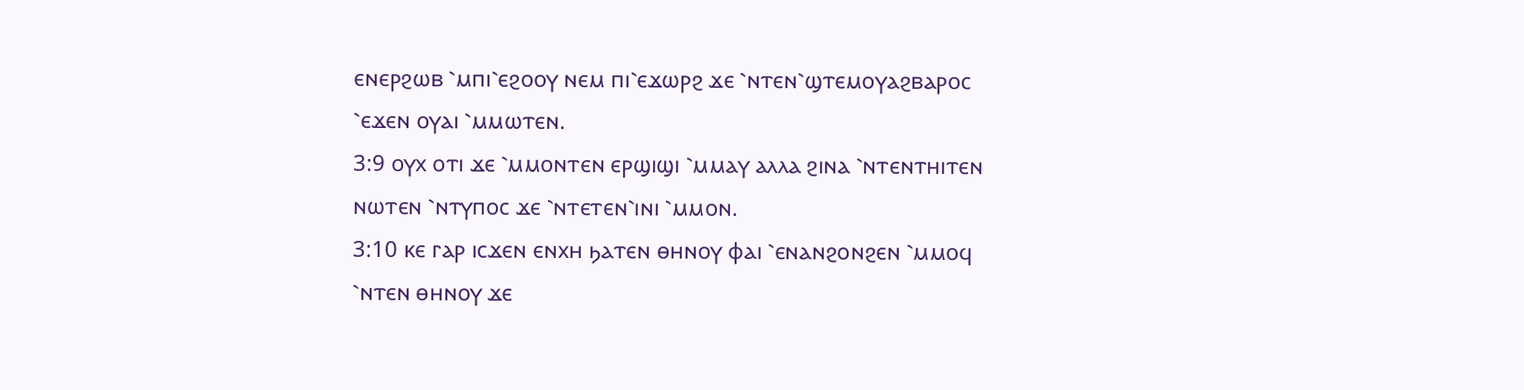ⲉⲛⲉⲣϩⲱⲃ ⳿ⲙⲡⲓ⳿ⲉϩⲟⲟⲩ ⲛⲉⲙ ⲡⲓ⳿ⲉϫⲱⲣϩ ϫⲉ ⳿ⲛⲧⲉⲛ⳿ϣⲧⲉⲙⲟⲩⲁϩⲃⲁⲣⲟⲥ ⳿ⲉϫⲉⲛ ⲟⲩⲁⲓ ⳿ⲙⲙⲱⲧⲉⲛ.
3:9 ⲟⲩⲭ ⲟⲧⲓ ϫⲉ ⳿ⲙⲙⲟⲛⲧⲉⲛ ⲉⲣϣⲓϣⲓ ⳿ⲙⲙⲁⲩ ⲁⲗⲗⲁ ϩⲓⲛⲁ ⳿ⲛⲧⲉⲛⲧⲏⲓⲧⲉⲛ ⲛⲱⲧⲉⲛ ⳿ⲛⲧⲩⲡⲟⲥ ϫⲉ ⳿ⲛⲧⲉⲧⲉⲛ⳿ⲓⲛⲓ ⳿ⲙⲙⲟⲛ.
3:10 ⲕⲉ ⲅⲁⲣ ⲓⲥϫⲉⲛ ⲉⲛⲭⲏ ϧⲁⲧⲉⲛ ⲑⲏⲛⲟⲩ ⲫⲁⲓ ⳿ⲉⲛⲁⲛϩⲟⲛϩⲉⲛ ⳿ⲙⲙⲟϥ ⳿ⲛⲧⲉⲛ ⲑⲏⲛⲟⲩ ϫⲉ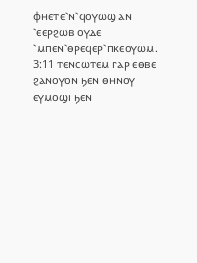ⲫⲏⲉⲧⲉ⳿ⲛ⳿ϥⲟⲩⲱϣ ⲁⲛ ⳿ⲉⲉⲣϩⲱⲃ ⲟⲩⲇⲉ ⳿ⲙⲡⲉⲛ⳿ⲑⲣⲉϥⲉⲣ⳿ⲡⲕⲉⲟⲩⲱⲙ.
3:11 ⲧⲉⲛⲥⲱⲧⲉⲙ ⲅⲁⲣ ⲉⲑⲃⲉ ϩⲁⲛⲟⲩⲟⲛ ϧⲉⲛ ⲑⲏⲛⲟⲩ ⲉⲩⲙⲟϣⲓ ϧⲉⲛ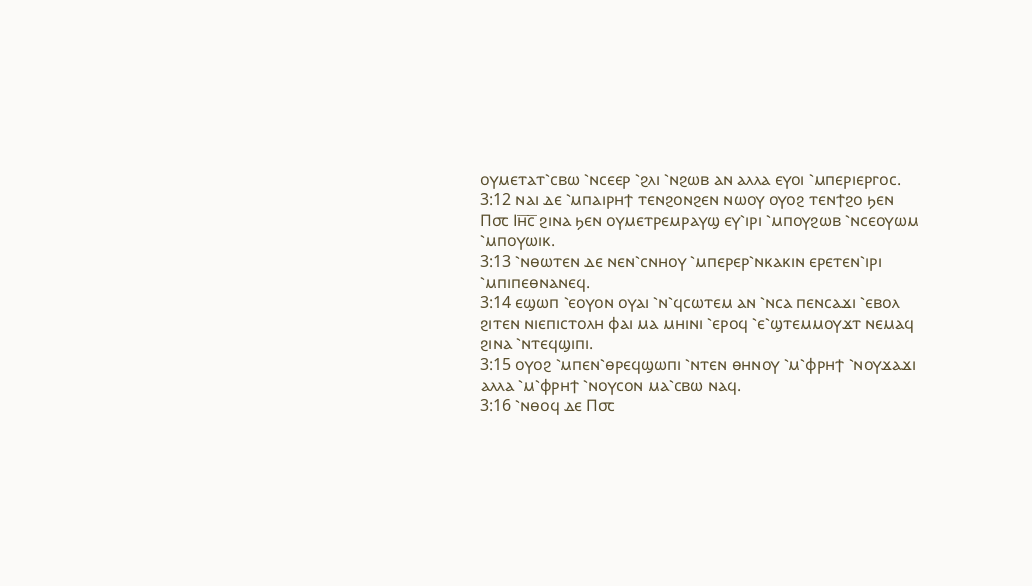ⲟⲩⲙⲉⲧⲁⲧ⳿ⲥⲃⲱ ⳿ⲛⲥⲉⲉⲣ ⳿ϩⲗⲓ ⳿ⲛϩⲱⲃ ⲁⲛ ⲁⲗⲗⲁ ⲉⲩⲟⲓ ⳿ⲙⲡⲉⲣⲓⲉⲣⲅⲟⲥ.
3:12 ⲛⲁⲓ ⲇⲉ ⳿ⲙⲡⲁⲓⲣⲏϯ ⲧⲉⲛϩⲟⲛϩⲉⲛ ⲛⲱⲟⲩ ⲟⲩⲟϩ ⲧⲉⲛϯϩⲟ ϧⲉⲛ Ⲡ⳪ Ⲓⲏ̅ⲥ̅ ϩⲓⲛⲁ ϧⲉⲛ ⲟⲩⲙⲉⲧⲣⲉⲙⲣⲁⲩϣ ⲉⲩ⳿ⲓⲣⲓ ⳿ⲙⲡⲟⲩϩⲱⲃ ⳿ⲛⲥⲉⲟⲩⲱⲙ ⳿ⲙⲡⲟⲩⲱⲓⲕ.
3:13 ⳿ⲛⲑⲱⲧⲉⲛ ⲇⲉ ⲛⲉⲛ⳿ⲥⲛⲏⲟⲩ ⳿ⲙⲡⲉⲣⲉⲣ⳿ⲛⲕⲁⲕⲓⲛ ⲉⲣⲉⲧⲉⲛ⳿ⲓⲣⲓ ⳿ⲙⲡⲓⲡⲉⲑⲛⲁⲛⲉϥ.
3:14 ⲉϣⲱⲡ ⳿ⲉⲟⲩⲟⲛ ⲟⲩⲁⲓ ⳿ⲛ⳿ϥⲥⲱⲧⲉⲙ ⲁⲛ ⳿ⲛⲥⲁ ⲡⲉⲛⲥⲁϫⲓ ⳿ⲉⲃⲟⲗ ϩⲓⲧⲉⲛ ⲛⲓⲉⲡⲓⲥⲧⲟⲗⲏ ⲫⲁⲓ ⲙⲁ ⲙⲏⲓⲛⲓ ⳿ⲉⲣⲟϥ ⳿ⲉ⳿ϣⲧⲉⲙⲙⲟⲩϫⲧ ⲛⲉⲙⲁϥ ϩⲓⲛⲁ ⳿ⲛⲧⲉϥϣⲓⲡⲓ.
3:15 ⲟⲩⲟϩ ⳿ⲙⲡⲉⲛ⳿ⲑⲣⲉϥϣⲱⲡⲓ ⳿ⲛⲧⲉⲛ ⲑⲏⲛⲟⲩ ⳿ⲙ⳿ⲫⲣⲏϯ ⳿ⲛⲟⲩϫⲁϫⲓ ⲁⲗⲗⲁ ⳿ⲙ⳿ⲫⲣⲏϯ ⳿ⲛⲟⲩⲥⲟⲛ ⲙⲁ⳿ⲥⲃⲱ ⲛⲁϥ.
3:16 ⳿ⲛⲑⲟϥ ⲇⲉ Ⲡ⳪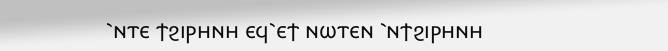⳿ⲛⲧⲉ ϯϩⲓⲣⲏⲛⲏ ⲉϥ⳿ⲉϯ ⲛⲱⲧⲉⲛ ⳿ⲛϯϩⲓⲣⲏⲛⲏ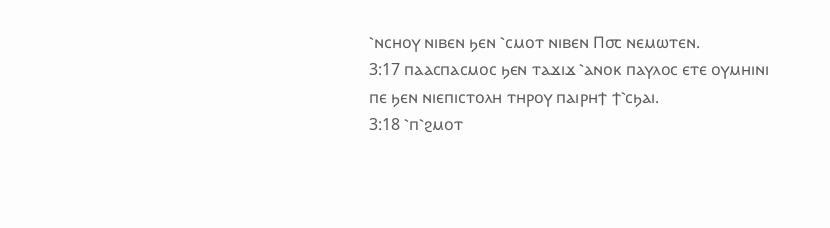⳿ⲛⲥⲏⲟⲩ ⲛⲓⲃⲉⲛ ϧⲉⲛ ⳿ⲥⲙⲟⲧ ⲛⲓⲃⲉⲛ Ⲡ⳪ ⲛⲉⲙⲱⲧⲉⲛ.
3:17 ⲡⲁⲁⲥⲡⲁⲥⲙⲟⲥ ϧⲉⲛ ⲧⲁϫⲓϫ ⳿ⲁⲛⲟⲕ ⲡⲁⲩⲗⲟⲥ ⲉⲧⲉ ⲟⲩⲙⲏⲓⲛⲓ ⲡⲉ ϧⲉⲛ ⲛⲓⲉⲡⲓⲥⲧⲟⲗⲏ ⲧⲏⲣⲟⲩ ⲡⲁⲓⲣⲏϯ ϯ⳿ⲥϧⲁⲓ.
3:18 ⳿ⲡ⳿ϩⲙⲟⲧ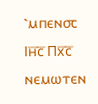⳿ⲙⲡⲉⲛ⳪ Ⲓⲏ̅ⲥ̅ Ⲡⲭ̅ⲥ̅ ⲛⲉⲙⲱⲧⲉⲛ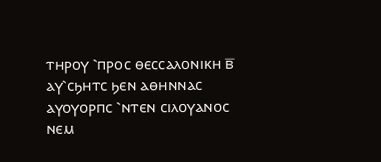ⲧⲏⲣⲟⲩ ⳿ⲡⲣⲟⲥ ⲑⲉⲥⲥⲁⲗⲟⲛⲓⲕⲏ ⲃ̅ ⲁⲩ⳿ⲥϧⲏⲧⲥ ϧⲉⲛ ⲁⲑⲏⲛⲛⲁⲥ ⲁⲩⲟⲩⲟⲣⲡⲥ ⳿ⲛⲧⲉⲛ ⲥⲓⲗⲟⲩⲁⲛⲟⲥ ⲛⲉⲙ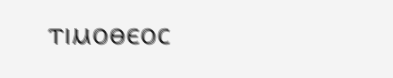ⲧⲓⲙⲟⲑⲉⲟⲥ